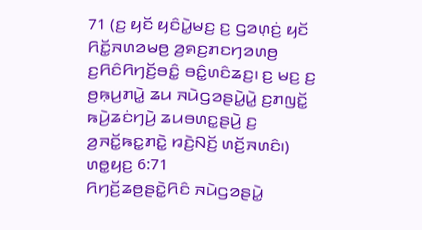71 (ꤢ꤬ ꤟꤢꤩ ꤟꤢꤨꤣꤧ꤭ꤗꤢ꤬ ꤢ꤬ ꤞꤤꤛ꤫ꤢꤦ꤬ ꤟꤢꤩ ꤖꤢꤩ꤭ꤏꤛꤤꤗꤥ꤬ ꤤ꤬ꤎꤢ꤬ꤊꤢꤚꤤꤛꤥ꤬ ꤢ꤬ꤖꤢꤨꤖꤚꤢꤩ꤬ꤋꤢꤨ꤭ ꤋꤢꤨ꤭ꤛꤢꤨꤘꤢ꤬꤯ ꤢ꤬ ꤗꤢ꤬ ꤢ꤬ ꤥ꤬ꤒ꤫ꤣ꤬ꤊꤣꤧ꤭ ꤘꤣ ꤏꤣꤧꤞꤤꤔꤣꤧ꤭ꤣꤧ꤭ ꤢ꤬ꤊꤜꤢꤩ꤭ ꤒꤣꤧ꤬ꤘꤢꤦꤚꤣꤧ꤬ ꤘꤣꤋꤛꤢ꤭ꤔꤣꤧ꤬ ꤢ꤬ ꤤ꤬ꤏꤢꤩ꤭ꤒꤢ꤭ꤊꤢꤧ꤭ ꤙꤢꤧ꤬ꤡꤢꤩ꤬ ꤛꤢꤩ꤬ꤏꤛꤢꤨ꤯)
ꤛꤥ꤭ꤟꤢ꤬ 6:71
ꤖꤚꤢꤩ꤬ꤘꤥ꤬ꤔꤢꤧ꤭ꤖꤢꤨ ꤏꤣꤧꤞꤤꤔꤣꤧ꤭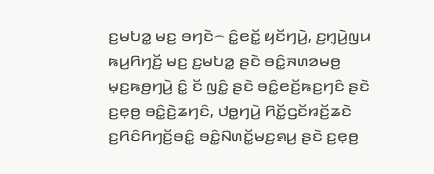ꤢ꤬ꤗꤝꤤ꤭ ꤗꤢ꤬ ꤋꤚꤢꤧ꤮ ꤢꤨ꤭ꤕꤢꤩ꤭ ꤟꤢꤩꤚꤣꤧ꤬, ꤢ꤬ꤚ꤫ꤣꤧ꤬ꤜꤣ ꤒꤣ꤬ꤖꤚꤢꤩ꤬ ꤗꤢ꤬ ꤢ꤬ꤗꤝꤤ꤭ ꤔꤢꤧ ꤋꤢꤨ꤭ꤏꤛꤤꤗꤥ꤬ ꤗ꤫ꤢ꤬ꤒꤥ꤬ꤚꤣꤧ꤬ ꤢꤨ꤭ ꤢꤩ ꤜꤢꤨ꤭ ꤔꤢꤧ ꤋꤢꤨ꤭ꤕꤢꤩ꤬ꤒꤢ꤬ꤚꤢꤨ ꤔꤢꤧ ꤢ꤬ꤕ꤫ꤥ꤬ ꤋꤢꤨ꤭ꤢꤧ꤬ꤘꤚꤢꤨ, ꤓꤥ꤭ꤚꤣꤧ꤬ ꤖꤢꤩ꤭ꤞꤢꤩꤙꤢꤩ꤬ꤘꤢꤧ ꤢ꤬ꤖꤢꤨꤖꤚꤢꤩ꤬ꤋꤢꤨ꤭ ꤋꤢꤨ꤭ꤡꤛꤢꤩ꤭ꤗꤢ꤬ꤎꤣ꤬ ꤔꤢꤧ ꤢ꤬ꤕ꤫ꤥ꤬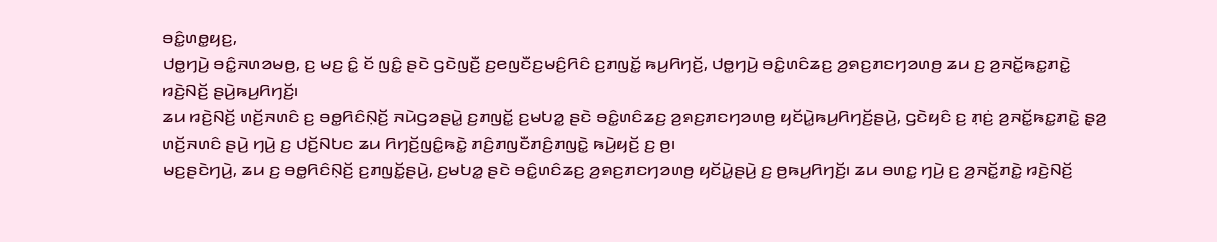ꤋꤢꤨ꤭ꤛꤥ꤭ꤟꤢ꤬,
ꤓꤥ꤭ꤚꤣꤧ꤬ ꤋꤢꤨ꤭ꤏꤛꤤꤗꤥ꤬, ꤢ꤬ ꤗꤢ꤬ ꤢꤨ꤭ ꤢꤩ ꤜꤢꤨ꤭ ꤔꤢꤧ ꤞꤢꤧꤜꤢꤪ꤬ ꤢ꤬ꤕꤜꤢꤪꤢ꤬ꤗꤢꤨ꤬ꤖꤢꤨ ꤢ꤬ꤊꤜꤢꤩ꤭ ꤒꤣ꤬ꤖꤚꤢꤩ꤬, ꤓꤥ꤭ꤚꤣꤧ꤬ ꤋꤢꤨ꤭ꤛꤢꤨꤘꤢ꤬ ꤤ꤬ꤎꤢ꤬ꤊꤢꤚꤤꤛꤥ꤬ ꤘꤣ ꤢ꤬ ꤤ꤬ꤏꤢꤩ꤭ꤒꤢ꤭ꤊꤢꤧ꤭ ꤙꤢꤧ꤬ꤡꤢꤩ꤬ ꤔꤣꤧ꤬ꤒꤣ꤬ꤖꤚꤢꤩ꤬꤯
ꤘꤣ ꤙꤢꤧ꤬ꤡꤢꤩ꤬ ꤛꤢꤩ꤬ꤏꤛꤢꤨ ꤢ꤬ ꤋꤥ꤭ꤖꤢꤨꤡ꤫ꤢꤩ꤬ ꤏꤣꤧꤞꤤꤔꤣꤧ꤭ ꤢ꤬ꤊꤜꤢꤩ꤭ ꤢ꤬ꤗꤝꤤ꤭ ꤔꤢꤧ ꤋꤢꤨ꤭ꤛꤢꤨꤘꤢ꤬ ꤤ꤬ꤎꤢ꤬ꤊꤢꤚꤤꤛꤥ꤬ ꤟꤢꤩꤣꤧ꤭ꤒꤣ꤬ꤖꤚꤢꤩ꤬ꤔꤣꤧ꤬, ꤞꤢꤧꤟꤢꤨ ꤢ꤬ ꤊ꤫ꤢꤦ꤬ ꤤ꤬ꤏꤢꤩ꤭ꤒꤢ꤭ꤊꤢꤧ꤭ ꤔ꤫ꤤ꤬ ꤛꤢꤩ꤬ꤏꤛꤢꤨ ꤔꤣꤧ꤬ ꤚꤣꤧ꤬ ꤢ꤬ ꤓꤢꤩ꤬ꤡꤝꤢ ꤘꤣ ꤖꤚꤢꤩ꤬ꤜꤢꤨ꤭ꤒꤢꤧ꤭ ꤊꤢꤨ꤬ꤊꤜꤢꤪꤊꤢꤨ꤬ꤊꤜꤢꤧ꤭ ꤒꤣꤧ꤬ꤟꤢꤩ꤬ ꤢ꤬ ꤥ꤬꤯
ꤗꤢ꤬ꤔꤢꤧꤚꤣꤧ꤬, ꤘꤣ ꤢ꤬ ꤋꤥ꤭ꤖꤢꤨꤡ꤫ꤢꤩ꤬ ꤢ꤬ꤊꤜꤢꤩ꤭ꤔꤣꤧ꤬, ꤢ꤬ꤗꤝꤤ꤭ ꤔꤢꤧ ꤋꤢꤨ꤭ꤛꤢꤨꤘꤢ꤬ ꤤ꤬ꤎꤢ꤬ꤊꤢꤚꤤꤛꤥ꤬ ꤟꤢꤩꤣꤧ꤭ꤔꤣꤧ꤬ ꤢ꤬ ꤥ꤬ꤒꤣ꤬ꤖꤚꤢꤩ꤬꤯ ꤘꤣ ꤋꤛꤢ꤭ ꤚꤣꤧ꤬ ꤢ꤬ ꤤ꤬ꤏꤢꤩ꤭ꤊꤢꤧ꤭ ꤙꤢꤧ꤬ꤡꤢꤩ꤬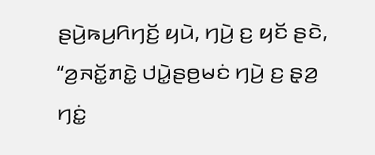ꤔꤣꤧ꤬ꤒꤣ꤬ꤖꤚꤢꤩ꤬ ꤟꤣꤧ, ꤚꤣꤧ꤬ ꤢ꤬ ꤟꤢꤩ ꤔꤢꤧ, “ꤤ꤬ꤏꤢꤩ꤭ꤊꤢꤧ꤭ ꤓꤣꤧ꤭ꤔꤥ꤬ꤗꤢꤦ ꤚꤣꤧ꤬ ꤢ꤬ ꤔ꤫ꤤ꤬ ꤚꤢꤦ꤭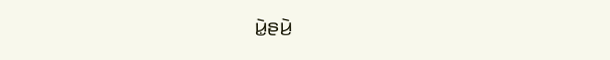ꤣꤧ꤭ꤔꤣꤧ꤬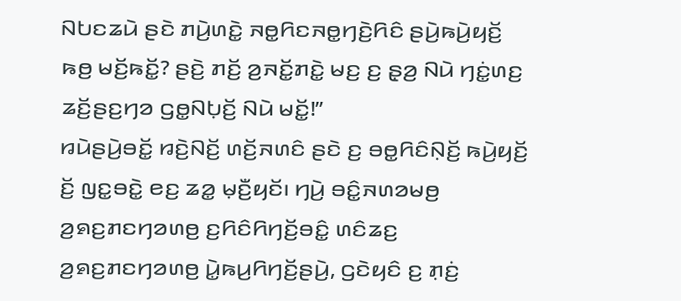ꤡꤝꤢꤘꤣꤧ ꤔꤢꤧ ꤊꤣꤧ꤬ꤛꤢꤧ꤭ ꤏꤥ꤭ꤖꤢꤏꤥ꤭ꤚꤢꤧ꤬ꤖꤢꤨ ꤔꤣꤧ꤬ꤒꤣꤧ꤬ꤟꤢꤩ꤬ ꤒꤥ꤬ ꤗꤢꤩ꤬ꤒꤢꤩ꤭? ꤔꤢꤧ꤬ ꤊꤢꤩ꤬ ꤤ꤬ꤏꤢꤩ꤭ꤊꤢꤧ꤭ ꤗꤢ꤬ ꤢ꤬ ꤔ꤫ꤤ꤬ ꤡꤣꤧ ꤚꤢꤦ꤭ꤛꤢ꤬ ꤘꤢꤩ꤬ꤔꤢ꤬ꤚꤤ ꤞꤥ꤭ꤡꤝ꤫ꤢꤩ꤬ ꤡꤣꤧ ꤗꤢꤩ꤭!”
ꤙꤣꤧꤔꤣꤧ꤬ꤋꤢꤩ꤭ ꤙꤢꤧ꤬ꤡꤢꤩ꤬ ꤛꤢꤩ꤬ꤏꤛꤢꤨ ꤔꤢꤧ ꤢ꤬ ꤋꤥ꤭ꤖꤢꤨꤡ꤫ꤢꤩ꤬ ꤒꤣꤧ꤬ꤟꤢꤩ꤬ ꤢꤩ꤬ ꤜꤢ꤭ꤋꤢꤧ꤭ ꤕꤢ꤬ ꤘꤤ꤭ ꤗ꤫ꤢꤪ꤬ꤟꤢꤩ꤯ ꤚꤣꤧ꤬ ꤋꤢꤨ꤭ꤏꤛꤤꤗꤥ꤬ ꤤ꤬ꤎꤢ꤬ꤊꤢꤚꤤꤛꤥ꤬ ꤢ꤬ꤖꤢꤨꤖꤚꤢꤩ꤬ꤋꤢꤨ꤭ ꤛꤢꤨꤘꤢ꤬ ꤤ꤬ꤎꤢ꤬ꤊꤢꤚꤤꤛꤥ꤬ ꤣꤧ꤭ꤒꤣ꤬ꤖꤚꤢꤩ꤬ꤔꤣꤧ꤬, ꤞꤢꤧꤟꤢꤨ ꤢ꤬ ꤊ꤫ꤢꤦ꤬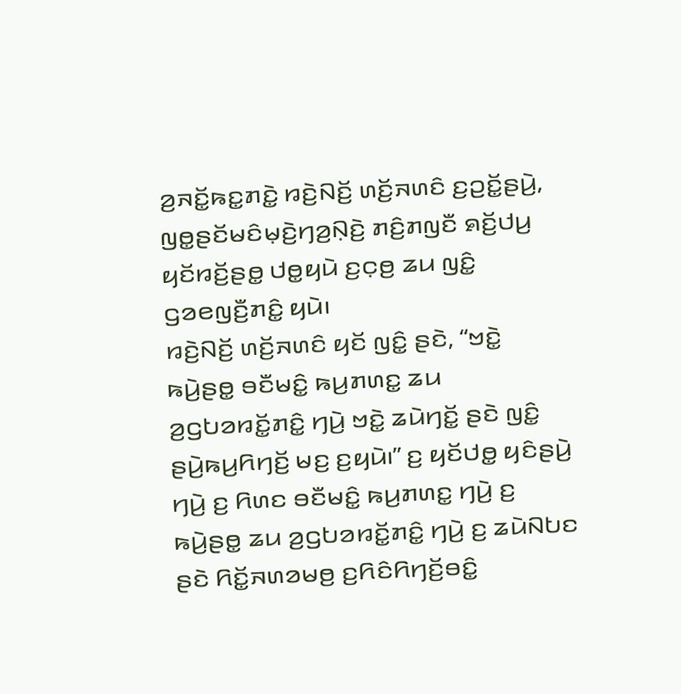ꤤ꤬ꤏꤢꤩ꤭ꤒꤢ꤭ꤊꤢꤧ꤭ ꤙꤢꤧ꤬ꤡꤢꤩ꤬ ꤛꤢꤩ꤬ꤏꤛꤢꤨ ꤢ꤬ꤑꤢꤩ꤭ꤔꤣꤧ꤬, ꤜꤥ꤭ꤔꤢꤩꤗꤢꤨꤗ꤫ꤢꤧ꤬ꤚꤤ꤬ꤡ꤫ꤢꤧ꤬ ꤊꤢꤨ꤬ꤊꤜꤢꤪ ꤎꤢꤩ꤬ꤓꤣ꤬ ꤟꤢꤩꤙꤢꤩ꤬ꤔꤥ꤭ ꤓꤥ꤭ꤟꤣꤧ ꤢ꤬ꤍ꤫ꤥ꤬ ꤘꤣ ꤜꤢꤨ꤭ ꤞꤤꤕꤜꤢꤪ꤬ꤊꤢꤨ꤭ ꤟꤣꤧ꤯
ꤙꤢꤧ꤬ꤡꤢꤩ꤬ ꤛꤢꤩ꤬ꤏꤛꤢꤨ ꤟꤢꤩ ꤜꤢꤨ꤭ ꤔꤢꤧ, “ꤠꤢꤧ꤭ ꤒꤣꤧ꤬ꤔꤥ꤭ ꤋꤢꤪꤗꤢꤨ꤭ ꤒꤣ꤬ꤊꤛꤢ꤭ ꤘꤣ ꤤ꤬ꤞꤝꤤꤙꤢꤩ꤭ꤊꤢꤨ꤭ ꤚꤣꤧ꤬ ꤠꤢꤧ꤭ ꤘꤣꤧꤚꤢꤩ꤭ ꤔꤢꤧ ꤜꤢꤨ꤭ ꤔꤣꤧ꤬ꤒꤣ꤬ꤖꤚꤢꤩ꤬ ꤗꤢ꤬ ꤢ꤬ꤟꤣꤧ꤯” ꤢ꤬ ꤟꤢꤩꤓꤥ꤭ ꤟꤢꤨꤔꤣꤧ꤬ ꤚꤣꤧ꤬ ꤢ꤬ ꤖꤛꤢ ꤋꤢꤪꤗꤢꤨ꤭ ꤒꤣ꤬ꤊꤛꤢ꤭ ꤚꤣꤧ꤬ ꤢ꤬ ꤒꤣꤧ꤬ꤔꤥ꤭ ꤘꤣ ꤤ꤬ꤞꤝꤤꤙꤢꤩ꤭ꤊꤢꤨ꤭ ꤚꤣꤧ꤬ ꤢ꤬ ꤘꤣꤧꤡꤝꤢ ꤔꤢꤧ ꤖꤢꤩ꤭ꤏꤛꤤꤗꤥ꤬ ꤢ꤬ꤖꤢꤨꤖꤚꤢꤩ꤬ꤋꤢꤨ꤭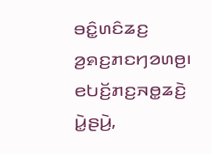ꤋꤢꤨ꤭ꤛꤢꤨꤘꤢ꤬ ꤤ꤬ꤎꤢ꤬ꤊꤢꤚꤤꤛꤥ꤬꤯
ꤕꤝꤢꤩ꤬ꤊꤢ꤬ꤏꤥ꤭ꤘꤢꤧ꤬ ꤣꤧ꤭ꤔꤣꤧ꤬,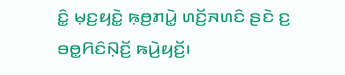ꤢꤨ꤭ ꤗ꤫ꤢ꤬ꤟꤢꤧ꤭ ꤒ꤫ꤥ꤬ꤊꤣꤧ꤭ ꤛꤢꤩ꤬ꤏꤛꤢꤨ ꤔꤢꤧ ꤢ꤬ ꤋꤥ꤭ꤖꤢꤨꤡ꤫ꤢꤩ꤬ ꤒꤣꤧ꤬ꤟꤢꤩ꤬꤯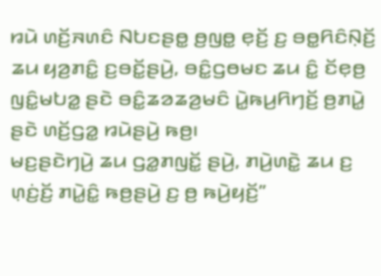ꤙꤣꤧ ꤛꤢꤩ꤬ꤏꤛꤢꤨ ꤡꤝꤢꤔꤥ꤭ ꤥ꤬ꤜꤥ꤭ ꤕ꤫ꤢꤩ꤬ ꤢ꤬ ꤋꤥ꤭ꤖꤢꤨꤡ꤫ꤢꤩ꤬ ꤘꤣ ꤟꤤ꤬ꤊꤢꤨ꤭ ꤢ꤬ꤋꤢꤩ꤭ꤔꤣꤧ꤬, ꤋꤢꤨ꤭ꤞꤥꤗꤢ ꤘꤣ ꤢꤨ꤭ ꤢꤩꤕ꤫ꤥ꤬ ꤜꤢꤨ꤭ꤗꤝꤤ꤭ ꤔꤢꤧ ꤋꤢꤨ꤭ꤘꤤꤘꤤ꤬ꤗꤢꤨ ꤣꤧ꤭ꤒꤣ꤬ꤖꤚꤢꤩ꤬ ꤥ꤬ꤊꤣꤧ꤭ ꤔꤢꤧ ꤛꤢꤩ꤬ꤞꤤ꤭ ꤙꤣꤧꤔꤣꤧ꤬ ꤒꤥ꤬꤯
ꤗꤢ꤬ꤔꤢꤧꤚꤣꤧ꤬ ꤘꤣ ꤞꤤ꤭ꤊꤜꤢꤩ꤭ ꤔꤣꤧ꤬, ꤊꤣꤧ꤬ꤛꤢꤧ꤭ ꤘꤣ ꤢ꤬ ꤛ꤫ꤢꤦ꤬ꤢꤩ꤬ ꤊꤣꤧ꤭ꤢꤨ꤭ ꤒꤥ꤬ꤔꤣꤧ꤬ ꤢ꤬ ꤥ꤬ ꤒꤣꤧ꤬ꤟꤢꤩ꤬”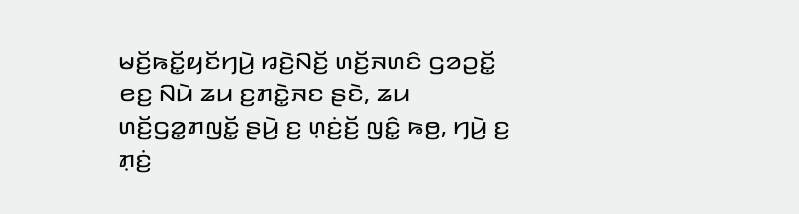ꤗꤢꤩ꤬ꤒꤢꤩ꤭ꤟꤢꤩꤚꤣꤧ꤬ ꤙꤢꤧ꤬ꤡꤢꤩ꤬ ꤛꤢꤩ꤬ꤏꤛꤢꤨ ꤞꤤꤑꤢꤩ꤭ ꤕꤢ꤬ ꤡꤣꤧ ꤘꤣ ꤢ꤬ꤊꤢꤧ꤭ꤏꤢ ꤔꤢꤧ, ꤘꤣ ꤛꤢꤩ꤬ꤞꤤ꤭ꤊꤜꤢꤩ꤭ ꤔꤣꤧ꤬ ꤢ꤬ ꤛ꤫ꤢꤦ꤬ꤢꤩ꤬ ꤜꤢꤨ꤭ ꤒꤥ꤬, ꤚꤣꤧ꤬ ꤢ꤬ ꤊ꤫ꤢꤦ꤬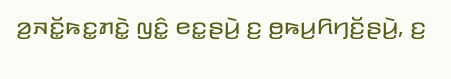ꤤ꤬ꤏꤢꤩ꤭ꤒꤢ꤭ꤊꤢꤧ꤭ ꤜꤢꤨ꤭ ꤕꤢ꤭ꤔꤣꤧ꤬ ꤢ꤬ ꤥ꤬ꤒꤣ꤬ꤖꤚꤢꤩ꤬ꤔꤣꤧ꤬, ꤢ꤬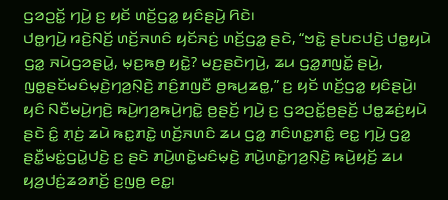ꤞꤤꤑꤢꤩ꤭ ꤚꤣꤧ꤬ ꤢ꤬ ꤟꤢꤩ ꤛꤢꤩ꤬ꤞꤤ꤭ ꤟꤢꤨꤔꤣꤧ꤬ ꤖꤢꤧ꤯
ꤓꤥ꤭ꤚꤣꤧ꤬ ꤙꤢꤧ꤬ꤡꤢꤩ꤬ ꤛꤢꤩ꤬ꤏꤛꤢꤨ ꤟꤢꤩꤏꤢꤦ꤬ ꤛꤢꤩ꤬ꤞꤤ꤭ ꤔꤢꤧ, “ꤠꤢꤧ꤭ ꤔꤝꤢꤓꤢꤧ꤬ ꤓꤥ꤭ꤟꤣꤧ ꤞꤤ꤭ ꤏꤣꤧꤞꤤꤔꤣꤧ꤭, ꤗ꤫ꤢ꤬ꤒꤥ꤬ ꤟꤢꤧ꤭? ꤗꤢ꤬ꤔꤢꤧꤚꤣꤧ꤬, ꤘꤣ ꤞꤤ꤭ꤊꤜꤢꤩ꤭ ꤔꤣꤧ꤬, ꤜꤥ꤭ꤔꤢꤩꤗꤢꤨꤗ꤫ꤢꤧ꤬ꤚꤤ꤬ꤡ꤫ꤢꤧ꤬ ꤊꤢꤨ꤬ꤊꤜꤢꤪ ꤥ꤬ꤒꤣ꤬ꤘꤥ꤭,” ꤢ꤬ ꤟꤢꤩ ꤛꤢꤩ꤬ꤞꤤ꤭ ꤟꤢꤨꤔꤣꤧ꤬꤯
ꤟꤢꤨ ꤡꤢꤪꤗꤣꤧ꤬ꤚꤢꤧ꤬ ꤒꤣꤧ꤬ꤚꤤ꤬ꤒꤣꤧ꤬ꤚꤢꤧ꤭ ꤥ꤬ꤔꤢꤩ꤬ ꤚꤣꤧ꤬ ꤢ꤬ ꤞꤤꤑꤢꤩ꤭ꤥ꤬ꤔꤢꤩ꤬ ꤓꤥ꤭ꤘꤢꤦ꤬ꤟꤣꤧ ꤔꤢꤧ ꤢꤨ꤭ ꤊ꤫ꤢꤦ꤬ ꤘꤣꤧ ꤒꤢ꤭ꤊꤢꤧ꤭ ꤛꤢꤩ꤬ꤏꤛꤢꤨ ꤘꤣ ꤞꤤ꤭ ꤊꤢꤨꤛꤢ꤭ꤊꤢꤨ꤭ ꤕꤢ꤭ ꤚꤣꤧ꤬ ꤞꤤ꤭ ꤔꤢꤪ꤭ꤗꤢꤦ꤭ꤞꤣꤧ꤭ꤓꤢꤧ꤬ ꤢ꤬ ꤔꤢꤧ ꤊꤣꤧ꤬ꤛꤢꤧ꤭ꤗꤢꤨꤗ꤫ꤢꤧ꤬ ꤊꤣꤧ꤬ꤛꤢꤧ꤭ꤚꤤ꤬ꤡ꤫ꤢꤧ꤬ ꤒꤣꤧ꤬ꤟꤢꤩ꤬ ꤘꤣ ꤟꤤ꤬ꤓꤢꤦ꤬ꤘꤤꤊꤢꤩ꤬ ꤢ꤬ꤜꤥ꤬ ꤕꤢ꤭꤯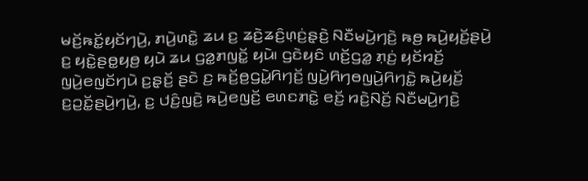ꤗꤢꤩ꤬ꤒꤢꤩ꤭ꤟꤢꤩꤚꤣꤧ꤬, ꤊꤣꤧ꤬ꤛꤢꤧ꤭ ꤘꤣ ꤢ꤬ ꤘꤢꤧ꤬ꤘꤢꤨ꤬ꤛ꤫ꤢꤦ꤬ꤔ꤫ꤢꤧ꤬ ꤡꤢꤪꤗꤣꤧ꤬ꤚꤢꤧ꤬ ꤒꤥ꤬ ꤒꤣꤧ꤬ꤟꤢꤩ꤬ꤔꤣꤧ꤬ ꤢ꤬ ꤟꤢꤧ꤭ꤔꤥ꤭ꤟꤥ꤬ ꤟꤣꤧ ꤘꤣ ꤞꤤ꤭ꤊꤜꤢꤩ꤭ ꤟꤣꤧ꤯ ꤞꤢꤧꤟꤢꤨ ꤛꤢꤩ꤬ꤞꤤ꤭ ꤊ꤫ꤢꤦ꤬ ꤟꤢꤩꤙꤢꤩ꤬ ꤜꤣꤧ꤬ꤕꤜꤢꤩꤚꤣꤧ ꤢ꤬ꤔ꤫ꤢꤩ꤬ ꤔꤢꤧ ꤢ꤬ ꤒꤢꤩ꤬ꤥ꤬ꤞꤣꤧ꤭ꤖꤚꤢꤩ꤬ ꤜꤣꤧ꤬ꤖꤚꤥꤜꤣꤧ꤬ꤖꤚꤢꤧ꤭ ꤒꤣꤧ꤬ꤟꤢꤩ꤬ ꤢ꤬ꤑꤢꤩ꤭ꤔꤣꤧ꤬ꤚꤣꤧ꤬, ꤢ꤬ ꤓꤢꤨ꤬ꤜꤢꤧ꤬ ꤒꤣꤧ꤬ꤕꤜꤢꤩ꤬ ꤕꤛꤢꤊꤢꤧ꤭ ꤕꤢꤩ꤬ ꤙꤢꤧ꤬ꤡꤢꤩ꤬ ꤡꤢꤪꤗꤣꤧ꤬ꤚꤢꤧ꤬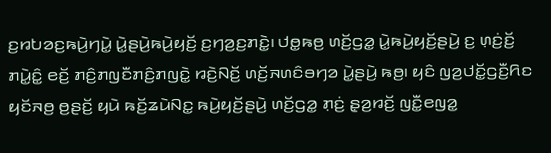ꤢ꤬ꤙꤝꤤꤢ꤬ꤒꤣꤧ꤬ꤚꤣꤧ꤭ ꤣꤧ꤭ꤔꤣꤧ꤬ꤒꤣꤧ꤬ꤟꤢꤩ꤬ ꤢ꤬ꤚꤤ꤬ꤢ꤬ꤊꤢꤧ꤭꤯ ꤓꤥ꤭ꤒꤥ꤬ ꤛꤢꤩ꤬ꤞꤤ꤭ ꤣꤧ꤭ꤒꤣꤧ꤬ꤟꤢꤩ꤬ꤔꤣꤧ꤬ ꤢ꤬ ꤛ꤫ꤢꤦ꤬ꤢꤩ꤬ ꤊꤣꤧ꤭ꤢꤨ꤭ ꤕꤢꤩ꤬ ꤊꤢꤨ꤬ꤊꤜꤢꤪꤊꤢꤨ꤬ꤊꤜꤢꤧ꤭ ꤙꤢꤧ꤬ꤡꤢꤩ꤬ ꤛꤢꤩ꤬ꤏꤛꤢꤨꤋꤚꤤ ꤣꤧ꤭ꤔꤣꤧ꤬ ꤒꤥ꤬꤯ ꤟꤢꤨ ꤜꤤ꤬ꤓꤢꤩ꤭ꤞꤢꤪ꤬ꤖꤢ ꤟꤢꤩꤏꤥ꤬ ꤥ꤬ꤔꤢꤩ꤬ ꤟꤣꤧ ꤒꤢꤩ꤬ꤘꤣꤧꤡꤢ꤭ ꤒꤣꤧ꤬ꤟꤢꤩ꤬ꤔꤣꤧ꤬ ꤛꤢꤩ꤬ꤞꤤ꤭ ꤊ꤫ꤢꤦ꤬ ꤔ꤫ꤤ꤬ꤙꤢꤩ꤬ ꤜꤢꤪ꤭ꤕꤜꤤ꤭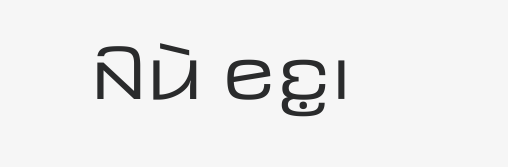ꤡꤣꤧ ꤕꤢ꤭꤯